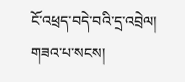ངོ་འཕྲད་བདེ་བའི་དྲ་འབྲེལ།
གཟའ་པ་སངས།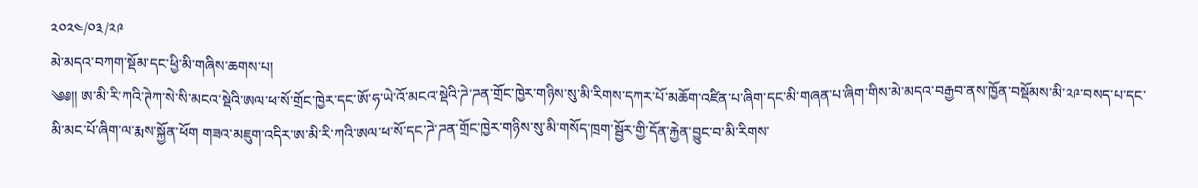༢༠༢༤/༠༣/༢༩
མེ་མདའ་བཀག་སྡོམ་དང་ཕྱི་མི་གཞིས་ཆགས་པ།
༄༅།། ཨ་མི་རི་ཀའི་ཊེཀ་སེ་སི་མངའ་སྡེའི་ཨལ་ཕ་སོ་གྲོང་ཁྱེར་དང་ཨོ་ཧ་ཡེ་འོ་མངའ་སྡེའི་ཌེ་ཌན་གྲོང་ཁྱེར་གཉིས་སུ་མི་རིགས་དཀར་པོ་མཆོག་འཛིན་པ་ཞིག་དང་མི་གཞན་པ་ཞིག་གིས་མེ་མདའ་བརྒྱབ་ནས་ཁྱོན་བསྡོམས་མི་༢༩་བསད་པ་དང་མི་མང་པོ་ཞིག་ལ་རྨས་སྐྱོན་ཕོག གཟའ་མཇུག་འདིར་ཨ་མི་རི་ཀའི་ཨལ་ཕ་སོ་དང་ཌེ་ཌན་གྲོང་ཁྱེར་གཉིས་སུ་མི་གསོད་ཁྲག་སྦྱོར་གྱི་དོན་རྐྱེན་བྱུང་བ་མི་རིགས་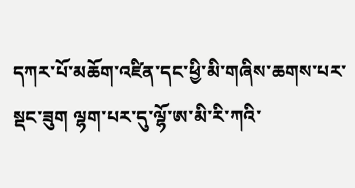དཀར་པོ་མཆོག་འཛིན་དང་ཕྱི་མི་གཞིས་ཆགས་པར་སྡང་ཟུག ལྷག་པར་དུ་ལྷོ་ཨ་མི་རི་ཀའི་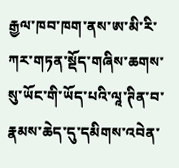རྒྱལ་ཁབ་ཁག་ནས་ཨ་མི་རི་ཀར་གཏན་སྡོད་གཞིས་ཆགས་སུ་ཡོང་གི་ཡོད་པའི་ལཱ་ཊིན་བ་རྣམས་ཆེད་དུ་དམིགས་འབེན་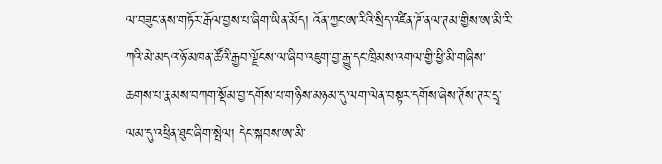ལ་བཟུང་ནས་གཏོར་རྒོལ་བྱས་པ་ཞིག་ཡིན་མོད། འོན་ཀྱང་ཨ་རིའི་སྲིད་འཛིན་ཌོ་ནལ་ཊམ་གྱིས་ཨ་མི་རི་ཀའི་མེ་མདའ་ཉོ་མཁན་ཚོའི་རྒྱབ་ལྗོངས་ལ་ཞིབ་འཇུག་བྱ་རྒྱུ་དང་ཁྲིམས་འགལ་གྱི་ཕྱི་མི་གཞིས་ཆགས་པ་རྣམས་བཀག་སྡོམ་བྱ་དགོས་པ་གཉིས་མཉམ་དུ་ལག་ལེན་བསྟར་དགོས་ཞེས་ཊོས་ཊར་དྲྭ་ལམ་དུ་འཕྲིན་ཐུང་ཞིག་སྤེལ། དེང་སྐབས་ཨ་མི་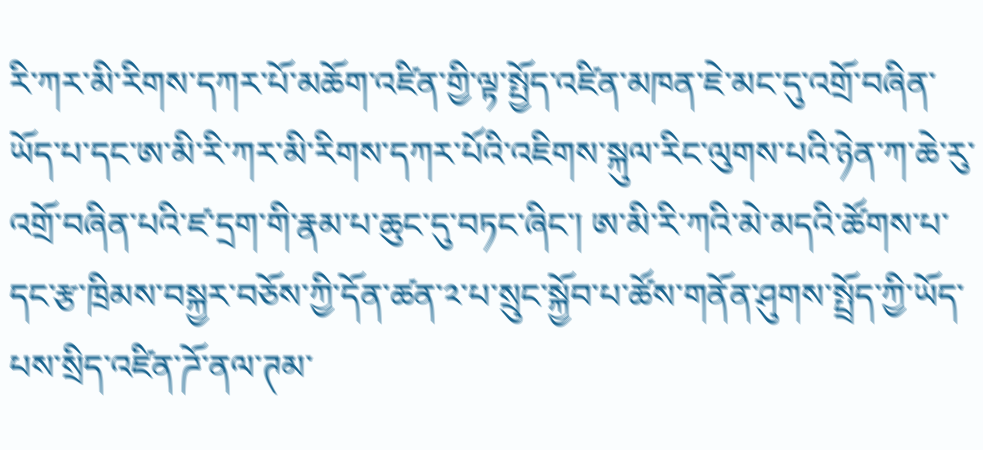རི་ཀར་མི་རིགས་དཀར་པོ་མཆོག་འཛིན་གྱི་ལྟ་སྤྱོད་འཛིན་མཁན་ཇེ་མང་དུ་འགྲོ་བཞིན་ཡོད་པ་དང་ཨ་མི་རི་ཀར་མི་རིགས་དཀར་པོའི་འཇིགས་སྐུལ་རིང་ལུགས་པའི་ཉེན་ཀ་ཆེ་རུ་འགྲོ་བཞིན་པའི་ཛ་དྲག་གི་རྣམ་པ་ཆུང་དུ་བཏང་ཞིང་། ཨ་མི་རི་ཀའི་མེ་མདའི་ཚོགས་པ་དང་རྩ་ཁྲིམས་བསྐྱར་བཅོས་ཀྱི་དོན་ཚན་༢་པ་སྲུང་སྐྱོབ་པ་ཚོས་གནོན་ཤུགས་སྤྲོད་ཀྱི་ཡོད་པས་སྲིད་འཛིན་ཌོ་ནལ་ཊམ་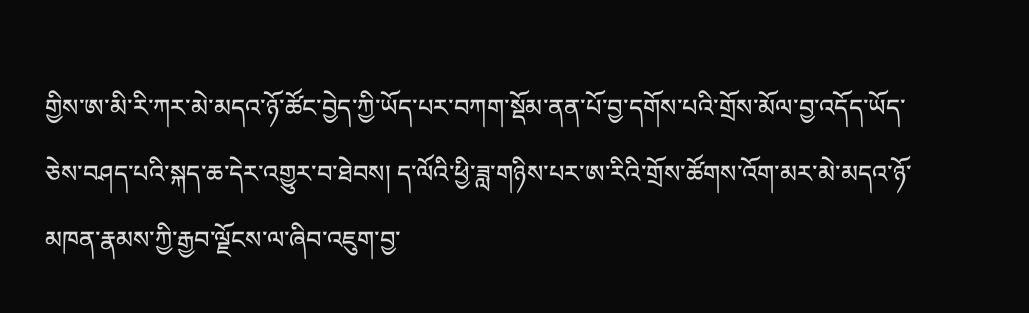གྱིས་ཨ་མི་རི་ཀར་མེ་མདའ་ཉོ་ཚོང་བྱེད་ཀྱི་ཡོད་པར་བཀག་སྡོམ་ནན་པོ་བྱ་དགོས་པའི་གྲོས་མོལ་བྱ་འདོད་ཡོད་ཅེས་བཤད་པའི་སྐད་ཆ་དེར་འགྱུར་བ་ཐེབས། ད་ལོའི་ཕྱི་ཟླ་གཉིས་པར་ཨ་རིའི་གྲོས་ཚོགས་འོག་མར་མེ་མདའ་ཉོ་མཁན་རྣམས་ཀྱི་རྒྱབ་ལྗོངས་ལ་ཞིབ་འཇུག་བྱ་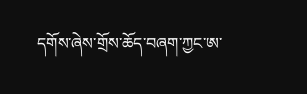དགོས་ཞེས་གྲོས་ཆོད་བཞག་ཀྱང་ཨ་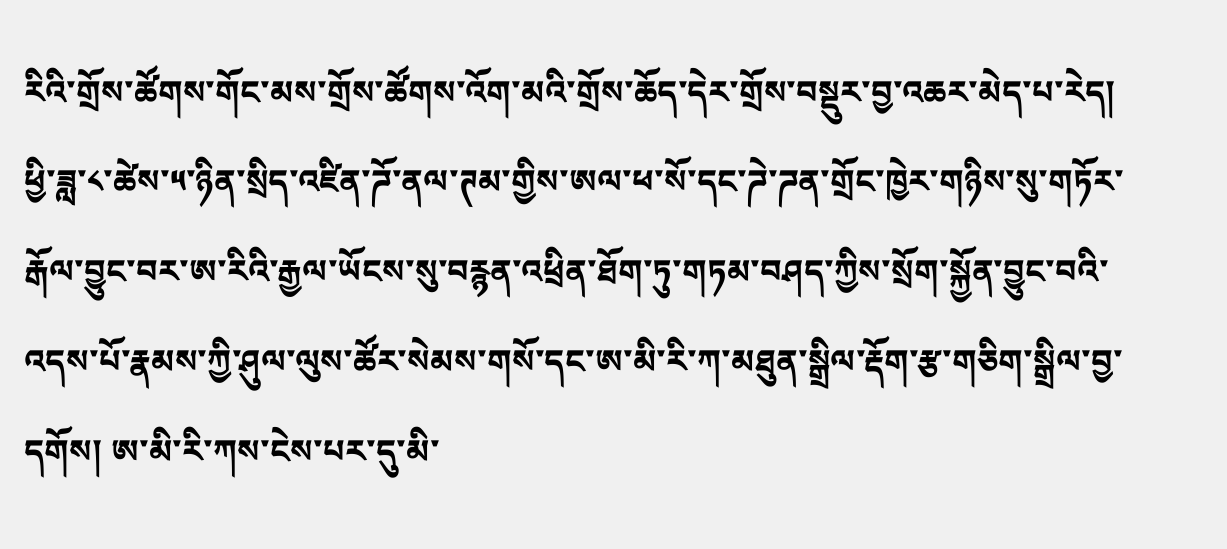རིའི་གྲོས་ཚོགས་གོང་མས་གྲོས་ཚོགས་འོག་མའི་གྲོས་ཆོད་དེར་གྲོས་བསྡུར་བྱ་འཆར་མེད་པ་རེད།
ཕྱི་ཟླ་༨་ཚེས་༥་ཉིན་སྲིད་འཛིན་ཌོ་ནལ་ཊམ་གྱིས་ཨལ་ཕ་སོ་དང་ཌེ་ཌན་གྲོང་ཁྱེར་གཉིས་སུ་གཏོར་རྒོལ་བྱུང་བར་ཨ་རིའི་རྒྱལ་ཡོངས་སུ་བརྙན་འཕྲིན་ཐོག་ཏུ་གཏམ་བཤད་ཀྱིས་སྲོག་སྐྱོན་བྱུང་བའི་འདས་པོ་རྣམས་ཀྱི་ཤུལ་ལུས་ཚོར་སེམས་གསོ་དང་ཨ་མི་རི་ཀ་མཐུན་སྒྲིལ་རྡོག་རྩ་གཅིག་སྒྲིལ་བྱ་དགོས། ཨ་མི་རི་ཀས་ངེས་པར་དུ་མི་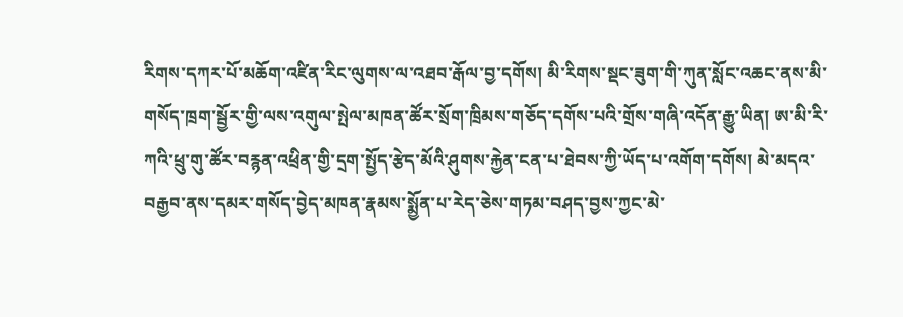རིགས་དཀར་པོ་མཆོག་འཛིན་རིང་ལུགས་ལ་འཐབ་རྒོལ་བྱ་དགོས། མི་རིགས་སྡང་ཟུག་གི་ཀུན་སློང་འཆང་ནས་མི་གསོད་ཁྲག་སྦྱོར་གྱི་ལས་འགུལ་སྤེལ་མཁན་ཚོར་སྲོག་ཁྲིམས་གཅོད་དགོས་པའི་གྲོས་གཞི་འདོན་རྒྱུ་ཡིན། ཨ་མི་རི་ཀའི་ཕྲུ་གུ་ཚོར་བརྙན་འཕྲིན་གྱི་དྲག་སྤྱོད་རྩེད་མོའི་ཤུགས་རྐྱེན་ངན་པ་ཐེབས་ཀྱི་ཡོད་པ་འགོག་དགོས། མེ་མདའ་བརྒྱབ་ནས་དམར་གསོད་བྱེད་མཁན་རྣམས་སྨྱོན་པ་རེད་ཅེས་གཏམ་བཤད་བྱས་ཀྱང་མེ་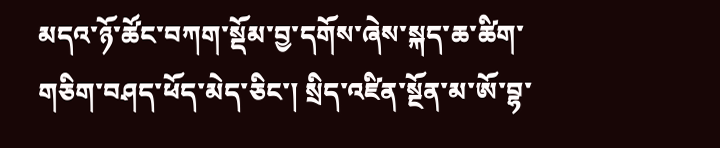མདའ་ཉོ་ཚོང་བཀག་སྡོམ་བྱ་དགོས་ཞེས་སྐད་ཆ་ཚིག་གཅིག་བཤད་ཕོད་མེད་ཅིང་། སྲིད་འཛིན་སྔོན་མ་ཨོ་བྷ་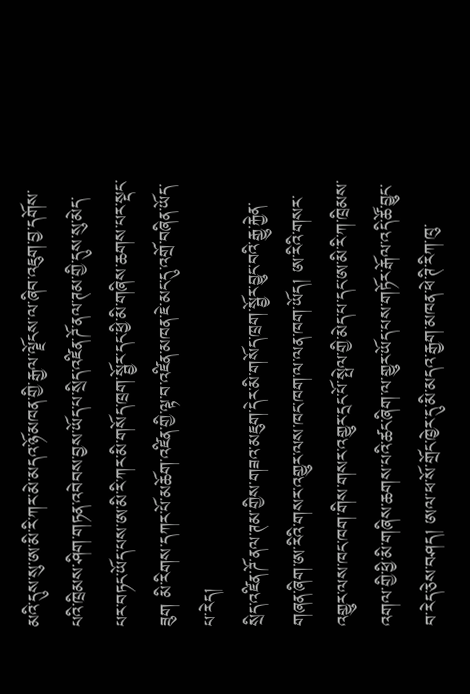མའི་དུས་སུ་ཨ་མི་རི་ཀར་མེ་མདའ་ཉོ་མཁན་གྱི་རྒྱལ་ལྗོངས་ལ་ཞིབ་འཇུག་བྱ་དགོས་པའི་ཁྲིམས་ཤིག་གཏན་འབེབས་བྱས་ཡོད་པ་སྲིད་འཛིན་ཌོ་ནལ་ཊམ་གྱི་དུས་སུ་མེད་པར་བཏང་ཡོད་པས་ཨ་མི་རི་ཀར་མི་གསོད་ཁྲག་སྦྱོར་དང་ཕྱི་མི་གཞིས་ཆགས་པར་སྡང་ཟུག མི་རིགས་དཀར་པོ་མཆོག་འཛིན་གྱི་ལྟ་བ་འཛིན་མཁན་ཇེ་མང་དུ་འགྲོ་བཞིན་ཡོད་པ་རེད།
སྲིད་འཛིན་ཌོ་ནལ་ཊམ་གྱིས་གཟའ་མཇུག་དེར་མི་གསོད་ཁྲག་སྦྱོར་བྱུང་བའི་རྒྱུ་རྐྱེན་གཞན་ཞིག་ཨ་རིའི་གསར་འགྱུར་ལས་ཁང་ཁག་ལ་ལན་ཁག་ཡོད། ཨ་རིའི་གསར་འགྱུར་ལས་ཁང་ཁག་གིས་གསར་འགྱུར་དྲང་པོ་སྤེལ་གྱི་མེད་པ་དང་ཨ་མི་རི་ཀ་ཁྲིམས་འགལ་གྱི་ཕྱི་མི་གཞིས་ཆགས་པའི་ཚང་ཞིག་ལ་གྱུར་ཡོད་པས་གཏོར་རྒོལ་འདི་ཚོ་བྱུང་བ་རེད་ཅེས་བཤད། ཨལ་ཕ་སོ་གྲོང་ཁྱེར་དུ་མི་མདའ་རྒྱག་མཁན་ཕེ་ཊི་རིཀ་ཁུ་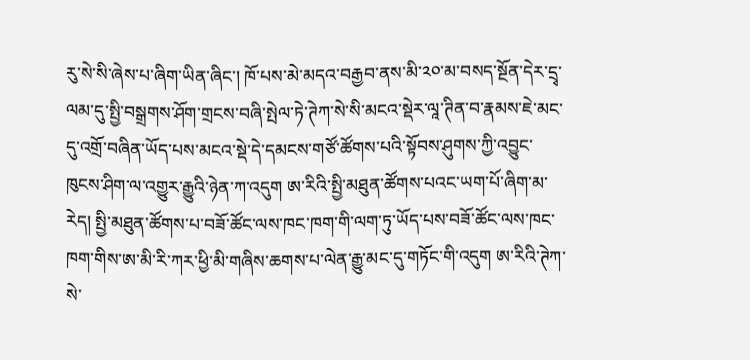རུ་སེ་སི་ཞེས་པ་ཞིག་ཡིན་ཞིང་། ཁོ་པས་མེ་མདའ་བརྒྱབ་ནས་མི་༢༠་མ་བསད་སྔོན་དེར་དྲྭ་ལམ་དུ་སྤྱི་བསྒྲགས་ཤོག་གྲངས་བཞི་སྤེལ་ཏེ་ཊེཀ་སེ་སི་མངའ་སྡེར་ལཱ་ཊིན་བ་རྣམས་ཇེ་མང་དུ་འགྲོ་བཞིན་ཡོད་པས་མངའ་སྡེ་དེ་དམངས་གཙོ་ཚོགས་པའི་སྟོབས་ཤུགས་ཀྱི་འབྱུང་ཁུངས་ཤིག་ལ་འགྱུར་རྒྱུའི་ཉེན་ཀ་འདུག ཨ་རིའི་སྤྱི་མཐུན་ཚོགས་པའང་ཡག་པོ་ཞིག་མ་རེད། སྤྱི་མཐུན་ཚོགས་པ་བཟོ་ཚོང་ལས་ཁང་ཁག་གི་ལག་ཏུ་ཡོད་པས་བཟོ་ཚོང་ལས་ཁང་ཁག་གིས་ཨ་མི་རི་ཀར་ཕྱི་མི་གཞིས་ཆགས་པ་ལེན་རྒྱུ་མང་དུ་གཏོང་གི་འདུག ཨ་རིའི་ཊེཀ་སེ་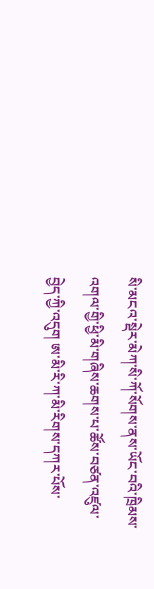སི་མངའ་སྡེར་མེཀ་སི་ཀོ་སོགས་ནས་ཡོང་བའི་ཁྲིམས་འགལ་གྱི་ཕྱི་མི་གཞིས་ཆགས་པ་ཚོས་བཙན་འཛུལ་བྱེད་ཀྱི་འདུག ཨ་མི་རི་ཀ་མི་རིགས་དཀར་པོས་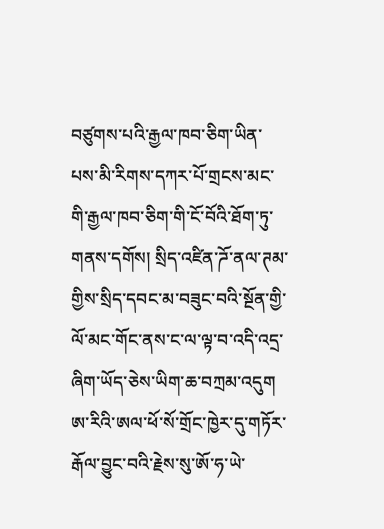བཙུགས་པའི་རྒྱལ་ཁབ་ཅིག་ཡིན་པས་མི་རིགས་དཀར་པོ་གྲངས་མང་གི་རྒྱལ་ཁབ་ཅིག་གི་ངོ་བོའི་ཐོག་ཏུ་གནས་དགོས། སྲིད་འཛིན་ཌོ་ནལ་ཊམ་གྱིས་སྲིད་དབང་མ་བཟུང་བའི་སྔོན་གྱི་ལོ་མང་གོང་ནས་ང་ལ་ལྟ་བ་འདི་འདྲ་ཞིག་ཡོད་ཅེས་ཡིག་ཆ་བཀྲམ་འདུག
ཨ་རིའི་ཨལ་ཕོ་སོ་གྲོང་ཁྱེར་དུ་གཏོར་རྒོལ་བྱུང་བའི་རྗེས་སུ་ཨོ་ཧ་ཡེ་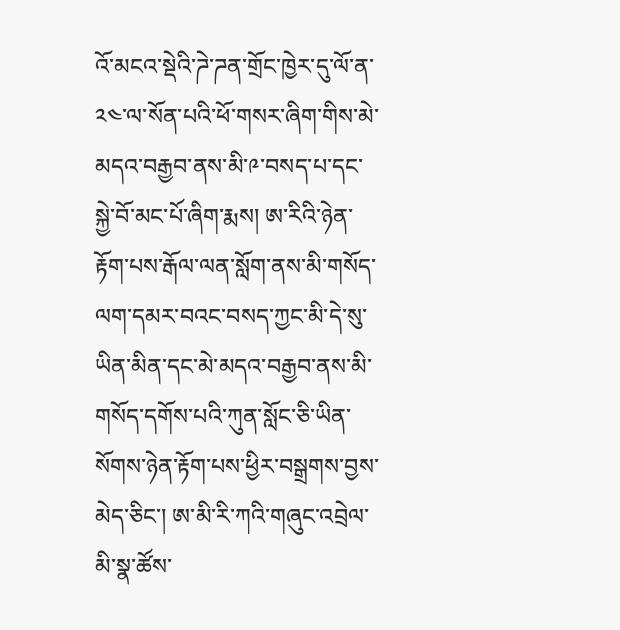འོ་མངའ་སྡེའི་ཌེ་ཌན་གྲོང་ཁྱེར་དུ་ལོ་ན་༢༤་ལ་སོན་པའི་ཕོ་གསར་ཞིག་གིས་མེ་མདའ་བརྒྱབ་ནས་མི་༩་བསད་པ་དང་སྐྱེ་བོ་མང་པོ་ཞིག་རྨས། ཨ་རིའི་ཉེན་རྟོག་པས་རྒོལ་ལན་སློག་ནས་མི་གསོད་ལག་དམར་བའང་བསད་ཀྱང་མི་དེ་སུ་ཡིན་མིན་དང་མེ་མདའ་བརྒྱབ་ནས་མི་གསོད་དགོས་པའི་ཀུན་སློང་ཅི་ཡིན་སོགས་ཉེན་རྟོག་པས་ཕྱིར་བསྒྲགས་བྱས་མེད་ཅིང་། ཨ་མི་རི་ཀའི་གཞུང་འབྲེལ་མི་སྣ་ཚོས་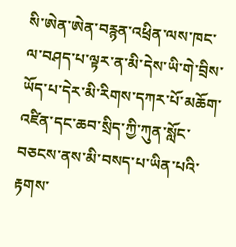སི་ཨེན་ཨེན་བརྙན་འཕྲིན་ལས་ཁང་ལ་བཤད་པ་ལྟར་ན་མི་དེས་ཡི་གེ་བྲིས་ཡོད་པ་དེར་མི་རིགས་དཀར་པོ་མཆོག་འཛིན་དང་ཆབ་སྲིད་ཀྱི་ཀུན་སློང་བཅངས་ནས་མི་བསད་པ་ཡིན་པའི་རྟགས་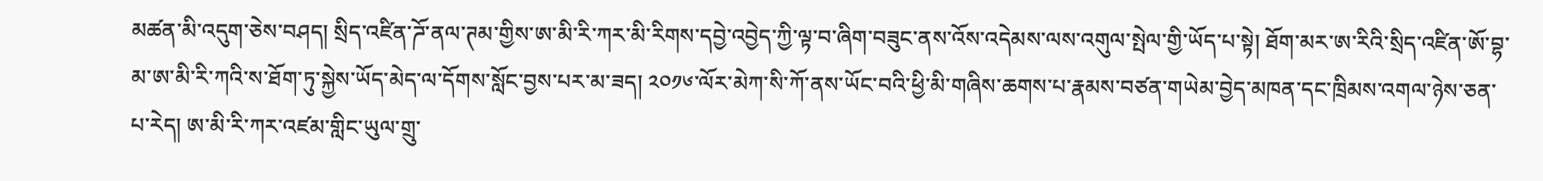མཚན་མི་འདུག་ཅེས་བཤད། སྲིད་འཛིན་ཌོ་ནལ་ཊམ་གྱིས་ཨ་མི་རི་ཀར་མི་རིགས་དབྱེ་འབྱེད་ཀྱི་ལྟ་བ་ཞིག་བཟུང་ནས་འོས་འདེམས་ལས་འགུལ་སྤེལ་གྱི་ཡོད་པ་སྟེ། ཐོག་མར་ཨ་རིའི་སྲིད་འཛིན་ཨོ་བྷ་མ་ཨ་མི་རི་ཀའི་ས་ཐོག་ཏུ་སྐྱེས་ཡོད་མེད་ལ་དོགས་སློང་བྱས་པར་མ་ཟད། ༢༠༡༦་ལོར་མེཀ་སི་ཀོ་ནས་ཡོང་བའི་ཕྱི་མི་གཞིས་ཆགས་པ་རྣམས་བཙན་གཡེམ་བྱེད་མཁན་དང་ཁྲིམས་འགལ་ཉེས་ཅན་པ་རེད། ཨ་མི་རི་ཀར་འཛམ་གླིང་ཡུལ་གྲུ་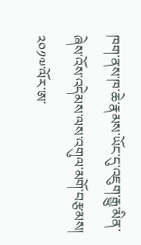ཁག་ནས་ཁ་ཆེ་རྣམས་ཡོང་དུ་འཇུག་རྒྱུ་མིན་ཞེས་འོས་འདེམས་ལས་འགུལ་མགོ་བརྩམས། ༢༠༡༧་ལོར་ཨ་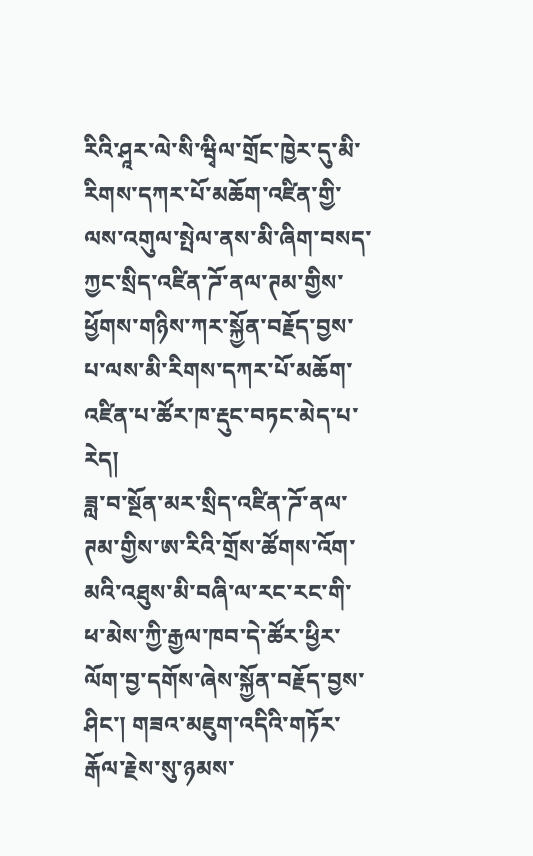རིའི་ཤཱར་ལེ་སི་ཝྭིལ་གྲོང་ཁྱེར་དུ་མི་རིགས་དཀར་པོ་མཆོག་འཛིན་གྱི་ལས་འགུལ་སྤེལ་ནས་མི་ཞིག་བསད་ཀྱང་སྲིད་འཛིན་ཌོ་ནལ་ཊམ་གྱིས་ཕྱོགས་གཉིས་ཀར་སྐྱོན་བརྗོད་བྱས་པ་ལས་མི་རིགས་དཀར་པོ་མཆོག་འཛིན་པ་ཚོར་ཁ་རྡུང་བཏང་མེད་པ་རེད།
ཟླ་བ་སྔོན་མར་སྲིད་འཛིན་ཌོ་ནལ་ཊམ་གྱིས་ཨ་རིའི་གྲོས་ཚོགས་འོག་མའི་འཐུས་མི་བཞི་ལ་རང་རང་གི་ཕ་མེས་ཀྱི་རྒྱལ་ཁབ་དེ་ཚོར་ཕྱིར་ལོག་བྱ་དགོས་ཞེས་སྐྱོན་བརྗོད་བྱས་ཤིང་། གཟའ་མཇུག་འདིའི་གཏོར་རྒོལ་རྗེས་སུ་ཉམས་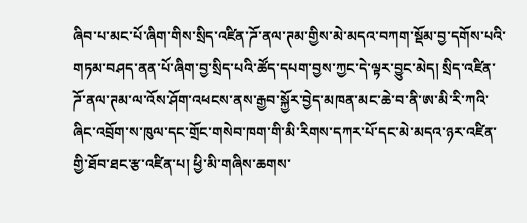ཞིབ་པ་མང་པོ་ཞིག་གིས་སྲིད་འཛིན་ཌོ་ནལ་ཊམ་གྱིས་མེ་མདའ་བཀག་སྡོམ་བྱ་དགོས་པའི་གཏམ་བཤད་ནན་པོ་ཞིག་བྱ་སྲིད་པའི་ཚོད་དཔག་བྱས་ཀྱང་དེ་ལྟར་བྱུང་མེད། སྲིད་འཛིན་ཌོ་ནལ་ཊམ་ལ་འོས་ཤོག་འཕངས་ནས་རྒྱབ་སྐྱོར་བྱེད་མཁན་མང་ཆེ་བ་ནི་ཨ་མི་རི་ཀའི་ཞིང་འབྲོག་ས་ཁུལ་དང་གྲོང་གསེབ་ཁག་གི་མི་རིགས་དཀར་པོ་དང་མེ་མདའ་ཉར་འཛིན་གྱི་ཐོབ་ཐང་རྩ་འཛིན་པ། ཕྱི་མི་གཞིས་ཆགས་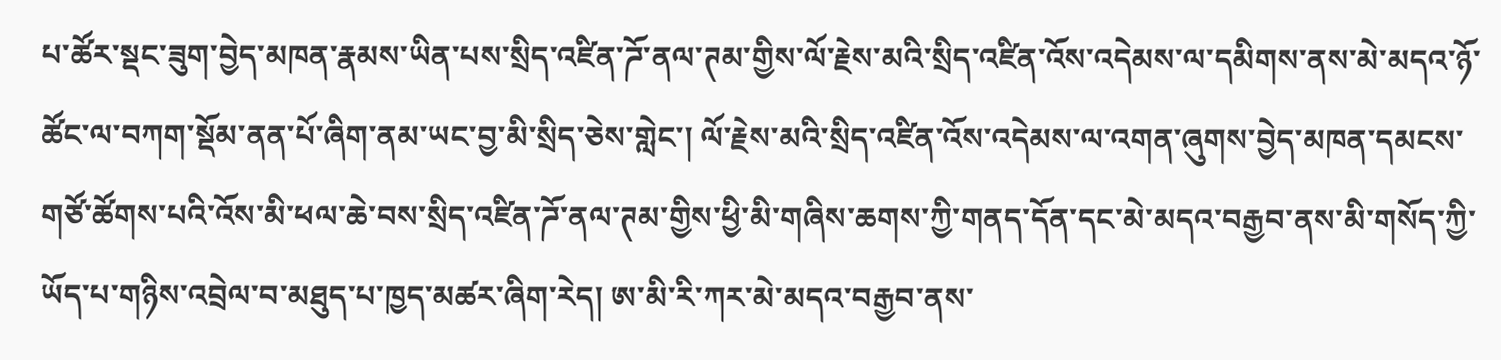པ་ཚོར་སྡང་ཟུག་བྱེད་མཁན་རྣམས་ཡིན་པས་སྲིད་འཛིན་ཌོ་ནལ་ཊམ་གྱིས་ལོ་རྗེས་མའི་སྲིད་འཛིན་འོས་འདེམས་ལ་དམིགས་ནས་མེ་མདའ་ཉོ་ཚོང་ལ་བཀག་སྡོམ་ནན་པོ་ཞིག་ནམ་ཡང་བྱ་མི་སྲིད་ཅེས་གླེང་། ལོ་རྗེས་མའི་སྲིད་འཛིན་འོས་འདེམས་ལ་འགན་ཞུགས་བྱེད་མཁན་དམངས་གཙོ་ཚོགས་པའི་འོས་མི་ཕལ་ཆེ་བས་སྲིད་འཛིན་ཌོ་ནལ་ཊམ་གྱིས་ཕྱི་མི་གཞིས་ཆགས་ཀྱི་གནད་དོན་དང་མེ་མདའ་བརྒྱབ་ནས་མི་གསོད་ཀྱི་ཡོད་པ་གཉིས་འབྲེལ་བ་མཐུད་པ་ཁྱད་མཚར་ཞིག་རེད། ཨ་མི་རི་ཀར་མེ་མདའ་བརྒྱབ་ནས་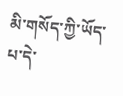མི་གསོད་ཀྱི་ཡོད་པ་དེ་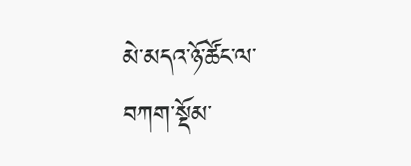མེ་མདའ་ཉོ་ཚོང་ལ་བཀག་སྡོམ་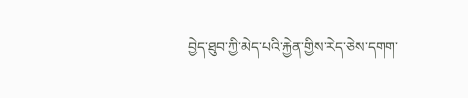བྱེད་ཐུབ་ཀྱི་མེད་པའི་རྐྱེན་གྱིས་རེད་ཅེས་དགག་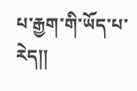པ་རྒྱག་གི་ཡོད་པ་རེད།།